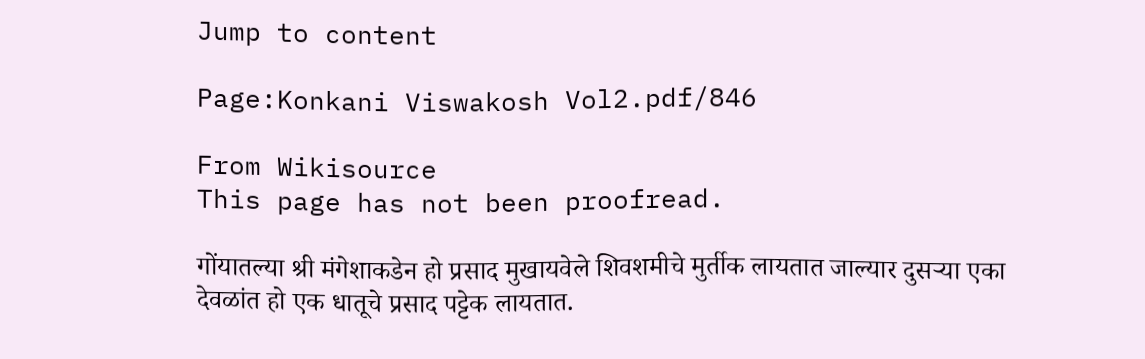Jump to content

Page:Konkani Viswakosh Vol2.pdf/846

From Wikisource
This page has not been proofread.

गोंयातल्या श्री मंगेशाकडेन हो प्रसाद मुखायवेले शिवशमीचे मुर्तीक लायतात जाल्यार दुसऱ्या एका देवळांत हो एक धातूचे प्रसाद पट्टेक लायतात.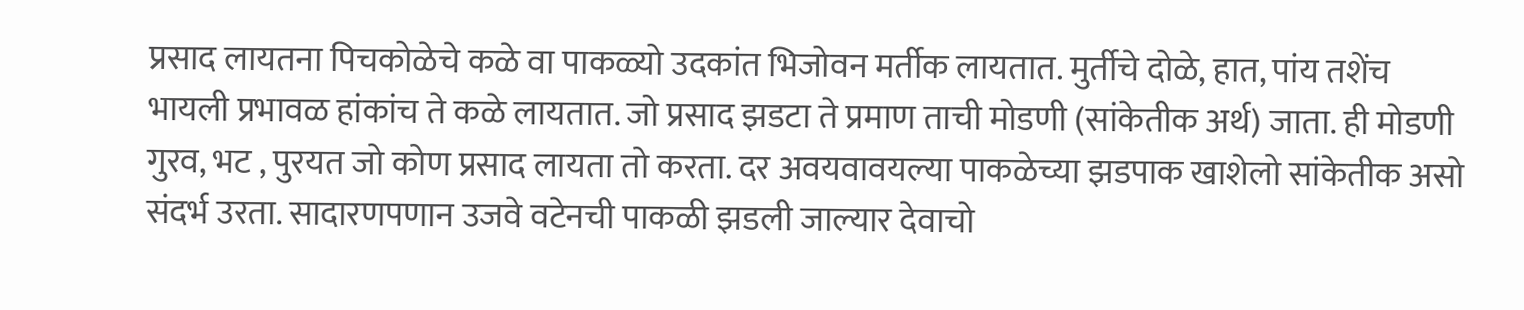प्रसाद लायतना पिचकोळेचे कळे वा पाकळ्यो उदकांत भिजोवन मर्तीक लायतात. मुर्तीचे दोळे, हात, पांय तशेंच भायली प्रभावळ हांकांच ते कळे लायतात. जो प्रसाद झडटा ते प्रमाण ताची मोडणी (सांकेतीक अर्थ) जाता. ही मोडणी गुरव, भट , पुरयत जो कोण प्रसाद लायता तो करता. दर अवयवावयल्या पाकळेच्या झडपाक खाशेलो सांकेतीक असो संदर्भ उरता. सादारणपणान उजवे वटेनची पाकळी झडली जाल्यार देवाचो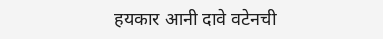हयकार आनी दावे वटेनची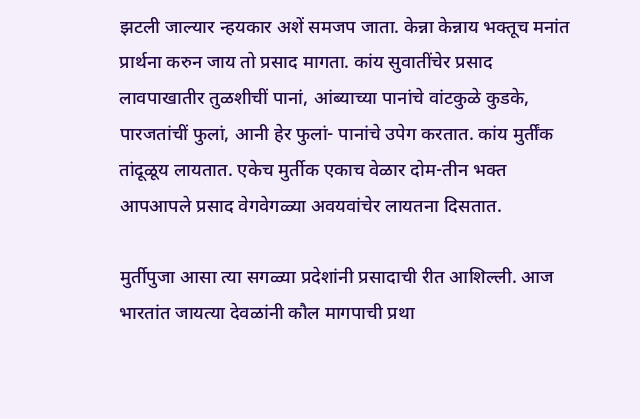झटली जाल्यार न्हयकार अशें समजप जाता. केन्ना केन्नाय भक्तूच मनांत प्रार्थना करुन जाय तो प्रसाद मागता. कांय सुवातींचेर प्रसाद लावपाखातीर तुळशीचीं पानां, आंब्याच्या पानांचे वांटकुळे कुडके, पारजतांचीं फुलां, आनी हेर फुलां- पानांचे उपेग करतात. कांय मुर्तींक तांदूळूय लायतात. एकेच मुर्तीक एकाच वेळार दोम-तीन भक्त आपआपले प्रसाद वेगवेगळ्या अवयवांचेर लायतना दिसतात.

मुर्तीपुजा आसा त्या सगळ्या प्रदेशांनी प्रसादाची रीत आशिल्ली. आज भारतांत जायत्या देवळांनी कौल मागपाची प्रथा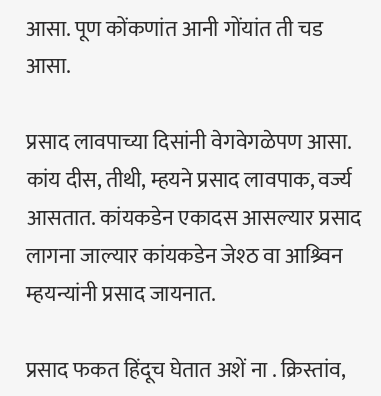आसा. पूण कोंकणांत आनी गोंयांत ती चड आसा.

प्रसाद लावपाच्या दिसांनी वेगवेगळेपण आसा. कांय दीस, तीथी, म्हयने प्रसाद लावपाक, वर्ज्य आसतात. कांयकडेन एकादस आसल्यार प्रसाद लागना जाल्यार कांयकडेन जेश्ठ वा आश्र्विन म्हयन्यांनी प्रसाद जायनात.

प्रसाद फकत हिंदूच घेतात अशें ना . क्रिस्तांव,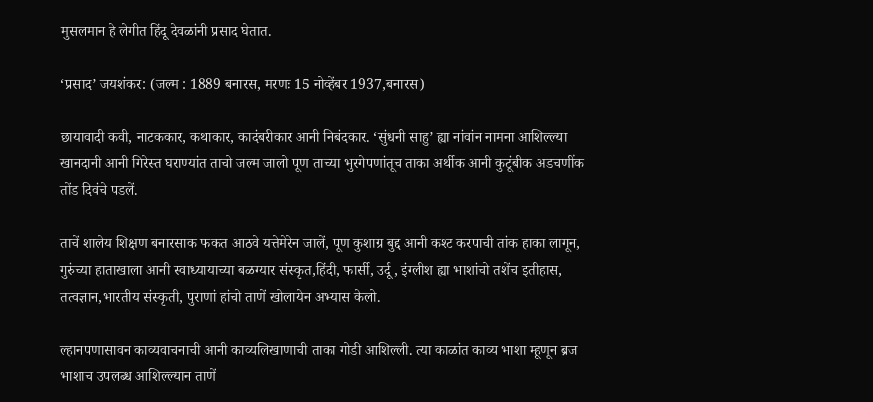मुसलमान हे लेगीत हिंदू देवळांनी प्रसाद घेतात.

‘प्रसाद’ जयशंकर: (जल्म : 1889 बनारस, मरणः 15 नोव्हेंबर 1937,बनारस)

छायावादी कवी, नाटककार, कथाकार, कादंबरीकार आनी निबंदकार. ‘सुंधनी साहु’ ह्या नांवांन नामना आशिल्ल्या खानदानी आनी गिरेस्त घराण्यांत ताचो जल्म जालो पूण ताच्या भुरगेपणांतूच ताका अर्थीक आनी कुटूंबीक अडचणींक तोंड दिवंचे पडलें.

ताचें शालेय शिक्षण बनारसाक फकत आठवे यत्तेमेरेन जालें, पूण कुशाग्र बुद्द आनी कश्ट करपाची तांक हाका लागून, गुरुंच्या हाताखाला आनी स्वाध्यायाच्या बळग्यार संस्कृत,हिंदी, फार्सी, उर्दू, इंग्लीश ह्या भाशांचो तशेंच इतीहास, तत्वज्ञान,भारतीय संस्कृती, पुराणां हांचो ताणें खोलायेन अभ्यास केलो.

ल्हानपणासावन काव्यवाचनाची आनी काव्यलिखाणाची ताका गोडी आशिल्ली. त्या काळांत काव्य भाशा म्हूणून ब्रज भाशाच उपलब्ध आशिल्ल्यान ताणें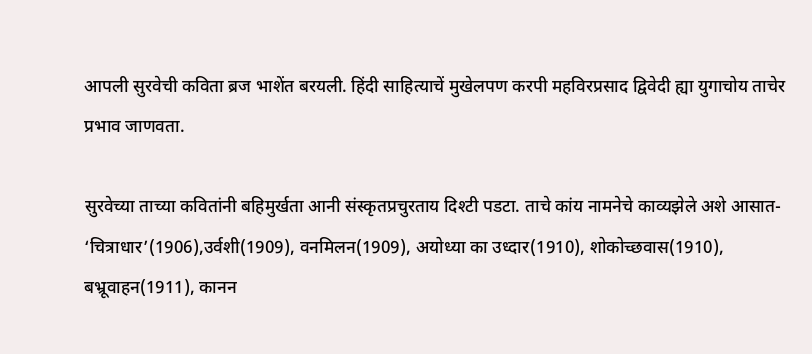आपली सुरवेची कविता ब्रज भाशेंत बरयली. हिंदी साहित्याचें मुखेलपण करपी महविरप्रसाद द्विवेदी ह्या युगाचोय ताचेर प्रभाव जाणवता.

सुरवेच्या ताच्या कवितांनी बहिमुर्खता आनी संस्कृतप्रचुरताय दिश्टी पडटा. ताचे कांय नामनेचे काव्यझेले अशे आसात- ‘चित्राधार’(1906),उर्वशी(1909), वनमिलन(1909), अयोध्या का उध्दार(1910), शोकोच्छवास(1910), बभ्रूवाहन(1911), कानन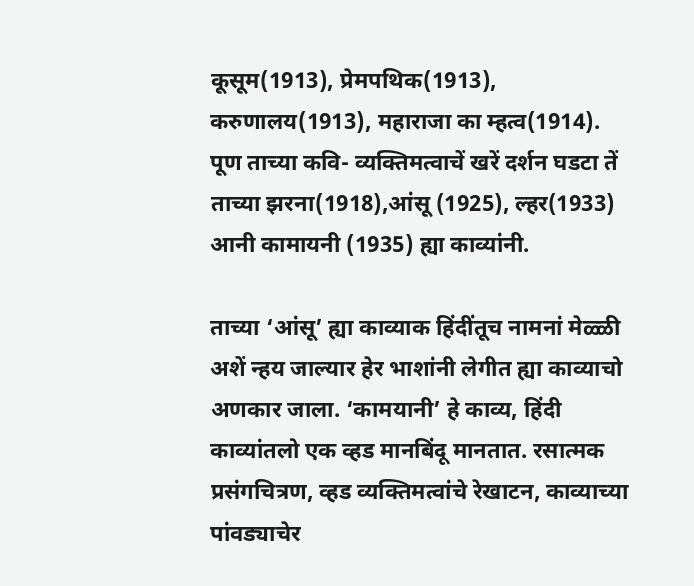कूसूम(1913), प्रेमपथिक(1913), करुणालय(1913), महाराजा का म्हत्व(1914). पूण ताच्या कवि- व्यक्तिमत्वाचें खरें दर्शन घडटा तें ताच्या झरना(1918),आंसू (1925), ल्हर(1933) आनी कामायनी (1935) ह्या काव्यांनी.

ताच्या ‘आंसू’ ह्या काव्याक हिंदींतूच नामनां मेळ्ळी अशें न्हय जाल्यार हेर भाशांनी लेगीत ह्या काव्याचो अणकार जाला. ‘कामयानी’ हे काव्य, हिंदी काव्यांतलो एक व्हड मानबिंदू मानतात. रसात्मक प्रसंगचित्रण, व्हड व्यक्तिमत्वांचे रेखाटन, काव्याच्या पांवड्याचेर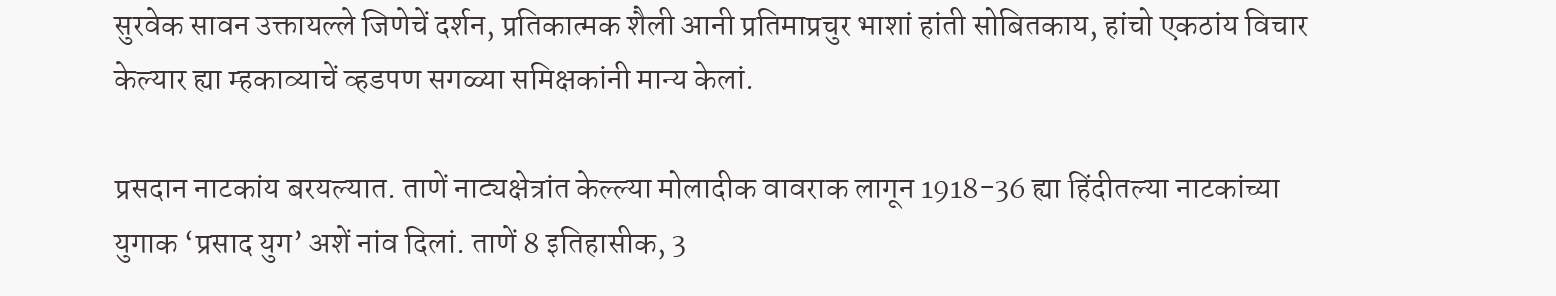सुरवेक सावन उक्तायल्ले जिणेचें दर्शन, प्रतिकात्मक शैली आनी प्रतिमाप्रचुर भाशां हांती सोबितकाय, हांचो एकठांय विचार केल्यार ह्या म्हकाव्याचें व्हडपण सगळ्या समिक्षकांनी मान्य केलां.

प्रसदान नाटकांय बरयल्यात. ताणें नाट्यक्षेत्रांत केल्ल्या मोलादीक वावराक लागून 1918-36 ह्या हिंदीतल्या नाटकांच्या युगाक ‘प्रसाद युग’ अशें नांव दिलां. ताणें 8 इतिहासीक, 3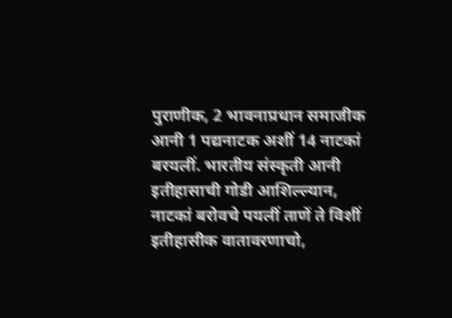पुराणीक, 2 भावनाप्रधान समाजीक आनी 1 पद्यनाटक अशीं 14 नाटकां बरयलीं. भारतीय संस्कृती आनी इतीहासाची गोडी आशिल्ल्यान, नाटकां बरोवचे पयलीं ताणें ते विशीं इतीहासीक वातावरणाचो,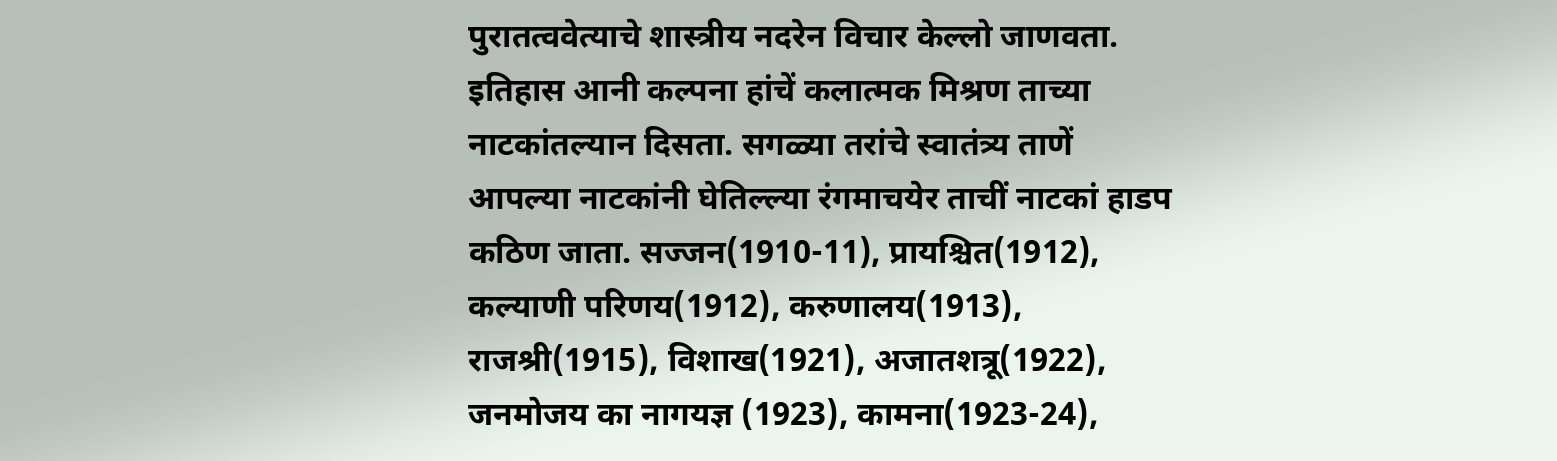पुरातत्ववेत्याचे शास्त्रीय नदरेन विचार केल्लो जाणवता. इतिहास आनी कल्पना हांचें कलात्मक मिश्रण ताच्या नाटकांतल्यान दिसता. सगळ्या तरांचे स्वातंत्र्य ताणें आपल्या नाटकांनी घेतिल्ल्या रंगमाचयेर ताचीं नाटकां हाडप कठिण जाता. सज्जन(1910-11), प्रायश्चित(1912), कल्याणी परिणय(1912), करुणालय(1913), राजश्री(1915), विशाख(1921), अजातशत्रू(1922), जनमोजय का नागयज्ञ (1923), कामना(1923-24),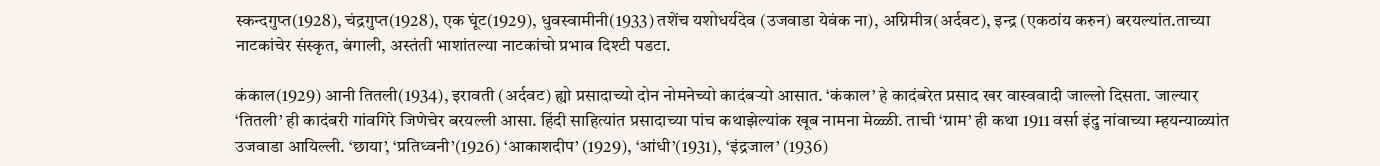स्कन्दगुप्त(1928), चंद्रगुप्त(1928), एक घूंट(1929), धुवस्वामीनी(1933) तशेंच यशोधर्यदेव (उजवाडा येवंक ना), अग्निमीत्र(अर्दवट), इन्द्र (एकठांय करुन) बरयल्यांत.ताच्या नाटकांचेर संस्कृत, बंगाली, अस्तंती भाशांतल्या नाटकांचो प्रभाव दिश्टी पडटा.

कंकाल(1929) आनी तितली(1934), इरावती (अर्दवट) ह्यो प्रसादाच्यो दोन नोमनेच्यो कादंबऱ्यो आसात. ‘कंकाल’ हे कादंबरेत प्रसाद खर वास्ववादी जाल्लो दिसता. जाल्यार ‘तितली’ ही कादंबरी गांवगिरे जिणेचेर बरयल्ली आसा. हिंदी साहित्यांत प्रसादाच्या पांच कथाझेल्यांक खूब नामना मेळ्ळी. ताची ‘ग्राम’ ही कथा 1911 वर्सा इंदु नांवाच्या म्हयन्याळ्यांत उजवाडा आयिल्ली. ‘छाया’, ‘प्रतिध्वनी’(1926) ‘आकाशदीप’ (1929), ‘आंधी’(1931), ‘इंद्रजाल’ (1936)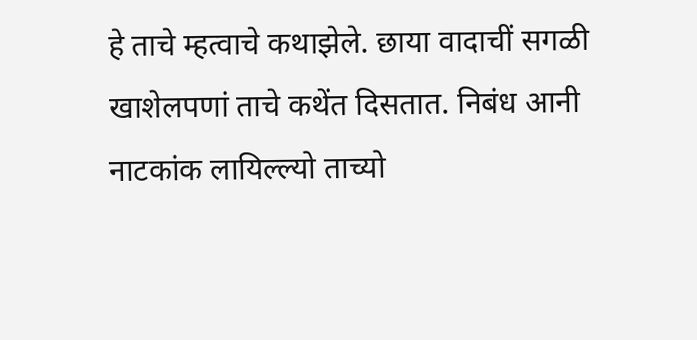हे ताचे म्हत्वाचे कथाझेले. छाया वादाचीं सगळी खाशेलपणां ताचे कथेंत दिसतात. निबंध आनी नाटकांक लायिल्ल्यो ताच्यो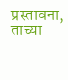प्रस्तावना, ताच्या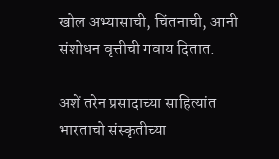खोल अभ्यासाची, चिंतनाची, आनी संशोधन वृत्तीची गवाय दितात.

अशें तरेन प्रसादाच्या साहित्यांत भारताचो संस्कृतीच्या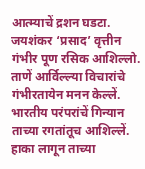आत्म्याचें द्रशन घडटा. जयशंकर ‘प्रसाद’ वृत्तीन गंभीर पूण रसिक आशिल्लो. ताणें आर्विल्ल्या विचारांचे गंभीरतायेन मनन केल्लें. भारतीय परंपरांचें गिन्यान ताच्या रगतांतूच आशिल्लें. हाका लागून ताच्या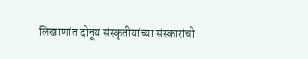लिखाणांत दोनूय संस्कृतीयांच्या संस्कारांचो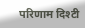परिणाम दिश्टी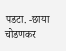पडटा. -छाया चोडणकर